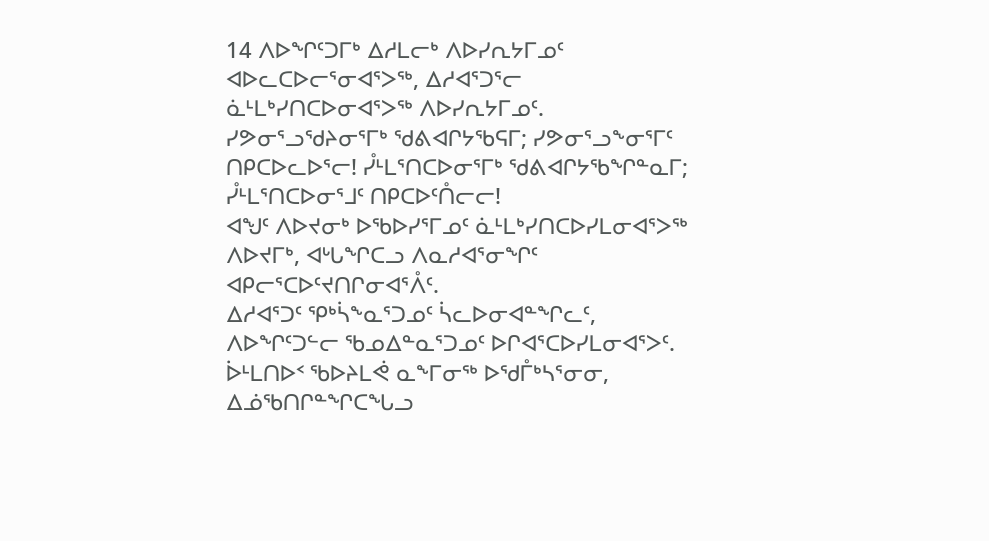14 ᐱᐅᖏᑦᑐᒥᒃ ᐃᓱᒪᓕᒃ ᐱᐅᓯᕆᔭᒥᓄᑦ ᐊᐅᓚᑕᐅᓕᕐᓂᐊᕐᐳᖅ, ᐃᓱᐊᕐᑐᕐᓕ ᓈᒻᒪᒃᓯᑎᑕᐅᓂᐊᕐᐳᖅ ᐱᐅᓯᕆᔭᒥᓄᑦ.
ᓯᕗᓂᕐᓗᖁᔨᓂᕐᒥᒃ ᖁᕕᐊᒋᔭᖃᕋᒥ; ᓯᕗᓂᕐᓗᖕᓂᕐᒥᑦ ᑎᑭᑕᐅᓚᐅᕐᓕ! ᓮᒻᒪᕐᑎᑕᐅᓂᕐᒥᒃ ᖁᕕᐊᒋᔭᖃᖏᓐᓇᒥ; ᓮᒻᒪᕐᑎᑕᐅᓂᕐᒧᑦ ᑎᑭᑕᐅᑦᑍᓕᓕ!
ᐊᖑᑦ ᐱᐅᔪᓂᒃ ᐅᖃᐅᓯᕐᒥᓄᑦ ᓈᒻᒪᒃᓯᑎᑕᐅᓯᒪᓂᐊᕐᐳᖅ ᐱᐅᔪᒥᒃ, ᐊᒡᒐᖏᑕᓗ ᐱᓇᓱᐊᕐᓂᖏᑦ ᐊᑭᓕᕐᑕᐅᑦᔪᑎᒋᓂᐊᕐᐰᑦ.
ᐃᓱᐊᕐᑐᑦ ᕿᒃᓵᖕᓇᕐᑐᓄᑦ ᓵᓚᐅᓂᐊᓐᖏᓚᑦ, ᐱᐅᖏᑦᑐᓪᓕ ᖃᓄᐃᓐᓇᕐᑐᓄᑦ ᐅᒋᐊᕐᑕᐅᓯᒪᓂᐊᕐᐳᑦ.
ᐆᒻᒪᑎᐅᑉ ᖃᐅᔨᒪᕚ ᓇᖕᒥᓂᖅ ᐅᖁᒤᒃᓴᕐᓂᓂ, ᐃᓅᖃᑎᒋᓐᖏᑕᖓᓗ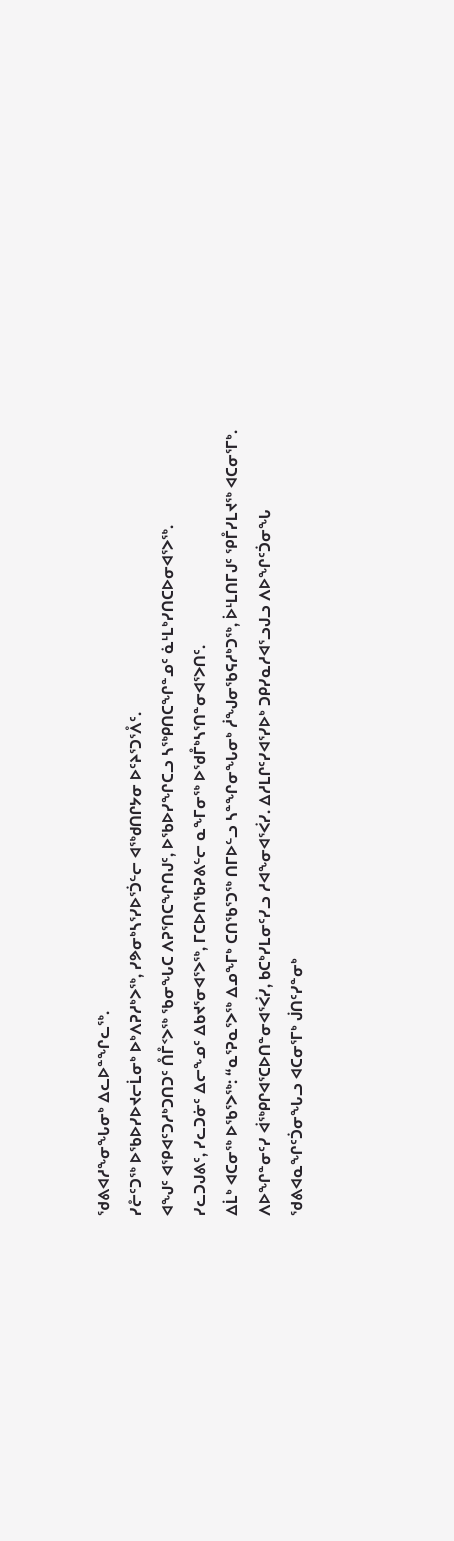ᖁᕕᐊᓱᖕᓂᖓᓂᒃ ᐃᓚᐅᓐᖏᓚᖅ.
ᓯᓔᑦᑐᖅ ᐅᖃᐅᓯᐅᔪᓕᒫᓂᒃ ᐅᒃᐱᕈᓱᒃᐳᖅ, ᓯᕗᓂᒃᓴᕐᓯᐅᕐᑑᓪᓕ ᐊᖅᑯᑎᒋᔭᓂ ᐅᑦᔨᕐᑐᕐᐰᑦ.
ᐊᖑᑦ ᐊᕿᐊᑦᑐᓱᒃᑐᑎᑐᑦ ᑍᒤᑉᐳᖅ ᖃᓂᖓᑕ ᐱᕈᕐᑎᑕᖏᑎᒍᑦ, ᐅᖃᐅᓯᖏᑕᓗ ᓴᖅᑭᑎᑕᖏᓐᓄᑦ ᓈᒻᒪᒃᓯᑎᑕᐅᓂᐊᕐᐳᖅ.
ᓯᓚᑐᒍᕕᑦ, ᓯᓚᑐᓃᑦ ᐃᓕᖕᓄᑦ ᐃᑲᔪᕐᓂᐊᕐᐳᖅ, ᒥᑕᐅᑎᖃᕈᕕᓪᓕ ᓇᖕᒥᓂᖅ ᐅᖁᒤᒃᓴᕐᑎᓐᓂᐊᕐᐳᑎᑦ.
ᐃᒫᒃ ᐊᑕᓂᖅ ᐅᖃᕐᐳᖅ: “ᓇᕐᕈᓇᕐᐳᖅ ᐃᓄᖕᒥᒃ ᑕᑎᖃᕐᑐᖅ ᑎᒥᐅᓪᓗ ᓴᓐᖏᓂᖓᓂᒃ ᓲᖑᓂᖃᕋᓱᒃᑐᖅ, ᐆᒻᒪᑎᒥᒍᑦ ᕿᒤᓯᒪᔪᖅ ᐊᑕᓂᕐᒥᒃ.
ᐱᐅᖏᓐᓂᑦᓯ ᐋᖅᑭᒋᐊᕐᑕᐅᑎᓐᓂᐊᕐᐹᓯ, ᑲᑕᒃᓯᒪᓂᑦᓯᓗ ᓱᐊᖕᓂᐊᕐᐹᓯ. ᐃᓱᒪᒋᑦᓯᐊᕐᓯᐅᒃ ᑐᑭᓯᓇᓱᐊᕐᓗᒍᓗ ᐱᐅᖏᑦᑑᓂᖓ ᖁᕕᐊᓇᖏᑦᑑᓂᖓᓗ ᐊᑕᓂᕐᒥᒃ ᒎᑎᑦᓯᓐᓂᒃ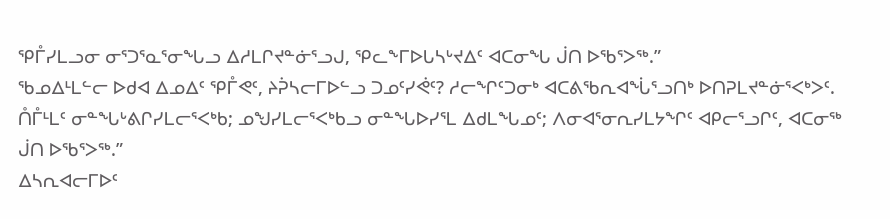ᕿᒤᓯᒪᓗᓂ ᓂᕐᑐᕐᓇᕐᓂᖓᓗ ᐃᓱᒪᒋᔪᓐᓃᕐᓗᒍ, ᕿᓚᖕᒥᐅᒐᓴᒡᔪᐃᑦ ᐊᑕᓂᖓ ᒎᑎ ᐅᖃᕐᐳᖅ.”
ᖃᓄᐃᒻᒪᓪᓕ ᐅᑯᐊ ᐃᓄᐃᑦ ᕿᒤᕙᑦ, ᔨᕉᓴᓕᒥᐅᓪᓗ ᑐᓄᑦᓯᕚᑦ? ᓱᓕᖏᑦᑐᓂᒃ ᐊᑕᕕᖃᕆᐊᖔᕐᓗᑎᒃ ᐅᑎᕈᒪᔪᓐᓃᕐᐸᒃᐳᑦ.
ᑍᒤᒻᒪᑦ ᓂᓐᖓᒡᕕᒋᓯᒪᓕᕐᐸᒃᑲ; ᓄᖑᓯᒪᓕᕐᐸᒃᑲᓗ ᓂᓐᖓᐅᓯᕐᒪ ᐃᑯᒪᖓᓄᑦ; ᐱᓂᐊᕐᓂᕆᓯᒪᔭᖏᑦ ᐊᑭᓕᕐᓗᒋᑦ, ᐊᑕᓂᖅ ᒎᑎ ᐅᖃᕐᐳᖅ.”
ᐃᓴᕆᐊᓕᒥᐅᑦ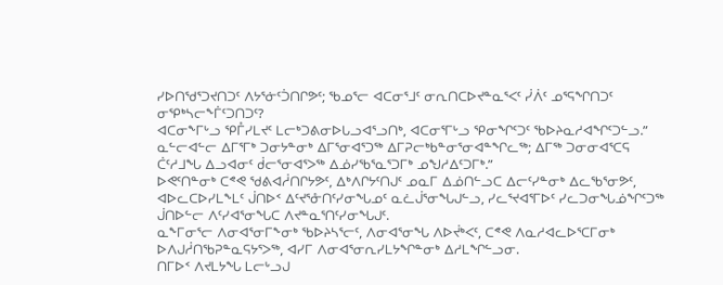ᓯᐅᑎᖁᕐᑐᔪᑎᑐᑦ ᐱᔭᕐᓃᑦᑑᑎᒋᕗᑦ; ᖃᓄᕐᓕ ᐊᑕᓂᕐᒧᑦ ᓂᕆᑎᑕᐅᔪᓐᓇᕐᐸᑦ ᓰᐲᑦ ᓄᕐᕋᖏᑎᑐᑦ ᓂᕿᒃᓴᓕᖕᒦᑦᑐᑎᑐᑦ?
ᐊᑕᓂᖕᒥᒡᓗ ᕿᒤᓯᒪᔪᑦ ᒪᓕᒃᑐᕕᓂᐅᒐᓗᐊᕐᓗᑎᒃ, ᐊᑕᓂᕐᒥᒡᓗ ᕿᓂᖏᑦᑐᑦ ᖃᐅᔨᓇᓱᐊᖏᑦᑐᓪᓗ.”
ᓇᓪᓕᐊᓪᓕ ᐃᒥᕐᒥᒃ ᑐᓂᔭᓐᓂᒃ ᐃᒥᕐᓂᐊᕐᑐᖅ ᐃᒥᕈᓕᒃᑲᓐᓂᕐᓂᐊᓐᖏᓚᖅ; ᐃᒥᖅ ᑐᓂᓂᐊᕐᑕᕋ ᑖᑦᓱᒧᖓ ᐃᓗᐊᓂᑦ ᑰᓕᕐᓂᐊᕐᐳᖅ ᐃᓅᓯᖃᕐᓇᕐᑐᒥᒃ ᓄᖑᓱᐃᑦᑐᒥᒃ.”
ᐅᕙᑦᑎᓐᓂᒃ ᑕᕝᕙ ᖁᕕᐊᓲᑎᒋᔭᕗᑦ, ᐃᒃᐱᒋᔭᑦᑎᒍᑦ ᓄᓇᒥ ᐃᓅᑎᓪᓗᑕ ᐃᓕᑦᓯᓐᓂᒃ ᐃᓚᖃᕐᓂᕗᑦ, ᐊᐅᓚᑕᐅᓯᒪᖕᒪᑦ ᒎᑎᐅᑉ ᐃᑦᔪᕐᓁᑎᑦᓯᓂᖓᓄᑦ ᓇᓛᒎᕐᓂᖓᒍᓪᓗ, ᓯᓚᕐᔪᐊᕐᒥᐅᑦ ᓯᓚᑐᓂᖓᓅᖏᑦᑐᖅ ᒎᑎᐅᓪᓕ ᐱᑦᓯᐊᕐᓂᖓᑕ ᐱᔪᓐᓇᕐᑎᑦᓯᓂᖓᒍᑦ.
ᓇᖕᒥᓂᕐᓕ ᐱᓂᐊᕐᓂᒥᖕᓂᒃ ᖃᐅᔨᓴᕐᓕᑦ, ᐱᓂᐊᕐᓂᖓ ᐱᐅᔫᒃᐸᑦ, ᑕᕝᕙ ᐱᓇᓱᐊᓚᐅᕐᑕᒥᓂᒃ ᐅᐱᒍᓲᑎᖃᕈᓐᓇᕋᔭᕐᐳᖅ, ᐊᓯᒥ ᐱᓂᐊᕐᓂᕆᓯᒪᔭᖏᓐᓂᒃ ᐃᓱᒪᖏᓪᓗᓂ.
ᑎᒥᐅᑉ ᐱᔪᒪᔭᖓ ᒪᓕᒡᓗᒍ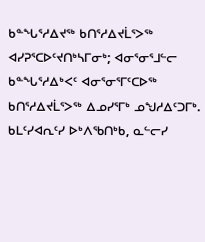ᑲᓐᖓᕐᓱᐃᔪᖅ ᑲᑎᕐᓱᐃᔪᒫᕐᐳᖅ ᐊᓯᕈᕐᑕᐅᑦᔪᑎᒃᓴᒥᓂᒃ; ᐊᓂᕐᓂᕐᒧᓪᓕ ᑲᓐᖓᕐᓱᐃᒃᐸᑦ ᐊᓂᕐᓂᕐᒥᑦᑕᐅᖅ ᑲᑎᕐᓱᐃᔪᒫᕐᐳᖅ ᐃᓄᓯᕐᒥᒃ ᓄᖑᓱᐃᑦᑐᒥᒃ.
ᑲᒪᑦᓯᐊᕆᑦᓯ ᐅᒃᐱᖃᑎᒃᑲ, ᓇᓪᓕᓯ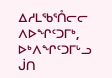ᐃᓱᒪᖃᕐᑍᓕᓕ ᐱᐅᖏᑦᑐᒥᒃ, ᐅᒃᐱᖏᑦᑐᒥᒡᓗ ᒎᑎ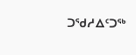ᑐᖁᓱᐃᑦᑐᖅ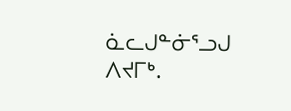ᓈᓚᒍᓐᓃᕐᓗᒍ ᐱᔪᒥᒃ.